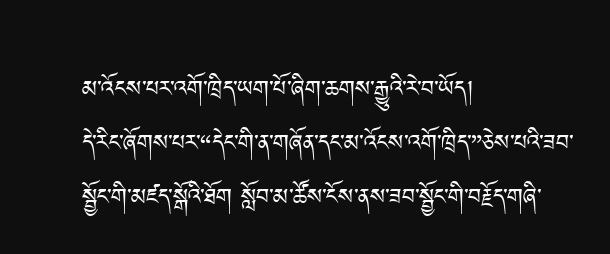མ་འོངས་པར་འགོ་ཁྲིད་ཡག་པོ་ཞིག་ཆགས་རྒྱུའི་རེ་བ་ཡོད།
དེ་རིང་ཞོགས་པར་“དེང་གི་ན་གཞོན་དང་མ་འོངས་འགོ་ཁྲིད་”ཅེས་པའི་ཟབ་སྦྱོང་གི་མཛད་སྒོའི་ཐོག སློབ་མ་ཚོས་ངོས་ནས་ཟབ་སྦྱོང་གི་བརྗོད་གཞི་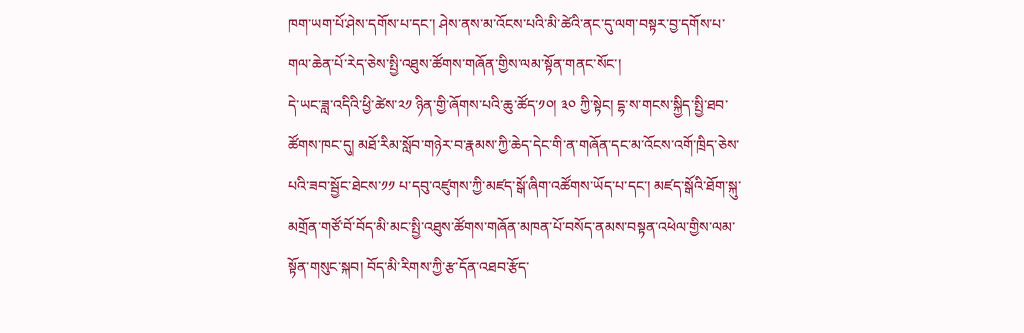ཁག་ཡག་པོ་ཤེས་དགོས་པ་དང་། ཤེས་ནས་མ་འོངས་པའི་མི་ཚེའི་ནང་དུ་ལག་བསྟར་བྱ་དགོས་པ་གལ་ཆེན་པོ་རེད་ཅེས་སྤྱི་འཐུས་ཚོགས་གཞོན་གྱིས་ལམ་སྟོན་གནང་སོང་།
དེ་ཡང་ཟླ་འདིའི་ཕྱི་ཚེས་༢༡ ཉིན་གྱི་ཞོགས་པའི་ཆུ་ཚོད་༡༠། ༣༠ ཀྱི་སྟེང། དྷ་ས་གངས་སྐྱིད་སྤྱི་ཐབ་ཚོགས་ཁང་དུ། མཐོ་རིམ་སློབ་གཉེར་བ་རྣམས་ཀྱི་ཆེད་དེང་གི་ན་གཞོན་དང་མ་འོངས་འགོ་ཁྲིད་ཅེས་པའི་ཟབ་སྦྱོང་ཐེངས་༡༡ པ་དབུ་འཛུགས་ཀྱི་མཛད་སྒོ་ཞིག་འཚོགས་ཡོད་པ་དང་། མཛད་སྒོའི་ཐོག་སྐུ་མགྲོན་གཙོ་བོ་བོད་མི་མང་སྤྱི་འཐུས་ཚོགས་གཞོན་མཁན་པོ་བསོད་ནམས་བསྟན་འཕེལ་གྱིས་ལམ་སྟོན་གསུང་སྐབ། བོད་མི་རིགས་ཀྱི་རྩ་དོན་འཐབ་རྩོད་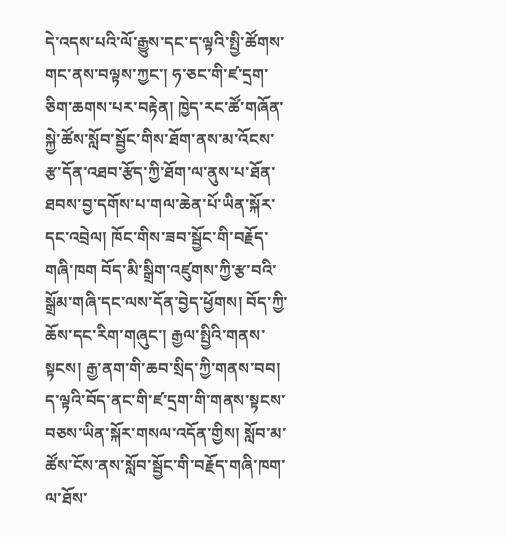དེ་འདས་པའི་ལོ་རྒྱུས་དང་ད་ལྟའི་སྤྱི་ཚོགས་གང་ནས་བལྟས་ཀྱང་། ཧ་ཅང་གི་ཛ་དྲག་ཅིག་ཆགས་པར་བརྟེན། ཁྱེད་རང་ཚོ་གཞོན་སྐྱེ་ཚོས་སློབ་སྦྱོང་གིས་ཐོག་ནས་མ་འོངས་རྩ་དོན་འཐབ་རྩོད་ཀྱི་ཐོག་ལ་ནུས་པ་ཐོན་ཐབས་བྱ་དགོས་པ་གལ་ཆེན་པོ་ཡིན་སྐོར་དང་འབྲེལ། ཁོང་གིས་ཟབ་སྦྱོང་གི་བརྗོད་གཞི་ཁག བོད་མི་སྒྲིག་འཛུགས་ཀྱི་རྩ་བའི་སྒྲོམ་གཞི་དང་ལས་དོན་བྱེད་ཕྱོགས། བོད་ཀྱི་ཆོས་དང་རིག་གཞུང་། རྒྱལ་སྤྱིའི་གནས་སྟངས། རྒྱ་ནག་གི་ཆབ་སྲིད་ཀྱི་གནས་བབ། ད་ལྟའི་བོད་ནང་གི་ཛ་དྲག་གི་གནས་སྟངས་བཅས་ཡིན་སྐོར་གསལ་འདོན་གྱིས། སློབ་མ་ཚོས་ངོས་ནས་སློབ་སྦྱོང་གི་བརྗོད་གཞི་ཁག་ལ་ཐོས་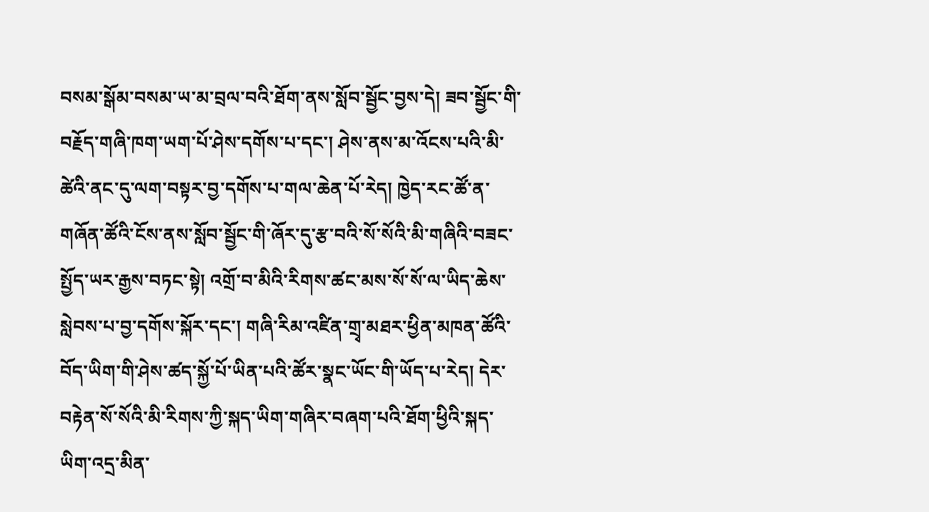བསམ་སྒོམ་བསམ་ཡ་མ་བྲལ་བའི་ཐོག་ནས་སློབ་སྦྱོང་བྱས་དེ། ཟབ་སྦྱོང་གི་བརྗོད་གཞི་ཁག་ཡག་པོ་ཤེས་དགོས་པ་དང་། ཤེས་ནས་མ་འོངས་པའི་མི་ཚེའི་ནང་དུ་ལག་བསྟར་བྱ་དགོས་པ་གལ་ཆེན་པོ་རེད། ཁྱེད་རང་ཚོ་ན་གཞོན་ཚོའི་ངོས་ནས་སློབ་སྦྱོང་གི་ཞོར་དུ་རྩ་བའི་སོ་སོའི་མི་གཞིའི་བཟང་སྤྱོད་ཡར་རྒྱས་བཏང་སྟེ། འགྲོ་བ་མིའི་རིགས་ཚང་མས་སོ་སོ་ལ་ཡིད་ཆེས་སླེབས་པ་བྱ་དགོས་སྐོར་དང་། གཞི་རིམ་འཛིན་གྲྭ་མཐར་ཕྱིན་མཁན་ཚོའི་བོད་ཡིག་གི་ཤེས་ཚད་སྐྱོ་པོ་ཡིན་པའི་ཚོར་སྣང་ཡོང་གི་ཡོད་པ་རེད། དེར་བརྟེན་སོ་སོའི་མི་རིགས་ཀྱི་སྐད་ཡིག་གཞིར་བཞག་པའི་ཐོག་ཕྱིའི་སྐད་ཡིག་འདྲ་མིན་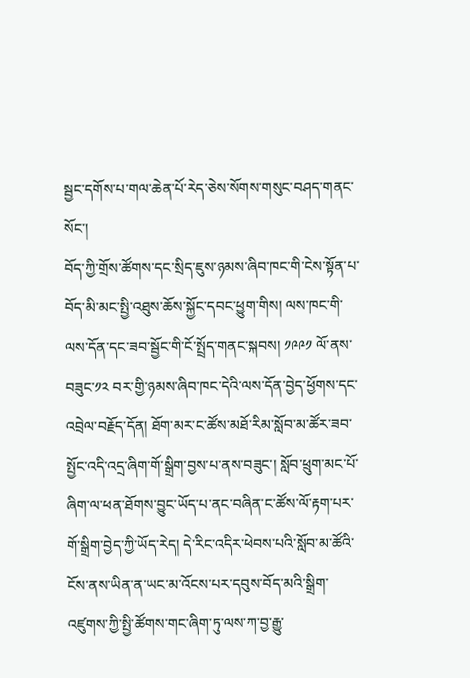སྦྱང་དགོས་པ་གལ་ཆེན་པོ་རེད་ཅེས་སོགས་གསུང་བཤད་གནང་སོང་།
བོད་ཀྱི་གྲོས་ཚོགས་དང་སྲིད་ཇུས་ཉམས་ཞིབ་ཁང་གི་ངེས་སྟོན་པ་བོད་མི་མང་སྤྱི་འཐུས་ཆོས་སྐྱོང་དབང་ཕྱུག་གིས། ལས་ཁང་གི་ལས་དོན་དང་ཟབ་སྦྱོང་གི་ངོ་སྤྲོད་གནང་སྐབས། ༡༩༩༡ ལོ་ནས་བཟུང་༡༢ བར་གྱི་ཉམས་ཞིབ་ཁང་དེའི་ལས་དོན་བྱེད་ཕྱོགས་དང་འབྲེལ་བརྗོད་དོན། ཐོག་མར་ང་ཚོས་མཐོ་རིམ་སློབ་མ་ཚོར་ཟབ་སྤྱོང་འདི་འདྲ་ཞིག་གོ་སྒྲིག་བྱས་པ་ནས་བཟུང་། སློབ་ཕྲུག་མང་པོ་ཞིག་ལ་ཕན་ཐོགས་བྱུང་ཡོད་པ་ནང་བཞིན་ང་ཚོས་ལོ་རྟག་པར་གོ་སྒྲིག་བྱེད་ཀྱི་ཡོད་རེད། དེ་རིང་འདིར་ཕེབས་པའི་སློབ་མ་ཚོའི་ངོས་ནས་ཡིན་ན་ཡང་མ་འོངས་པར་དབུས་བོད་མའི་སྒྲིག་འཛུགས་ཀྱི་སྤྱི་ཚོགས་གང་ཞིག་ཏུ་ལས་ཀ་བྱ་རྒྱུ་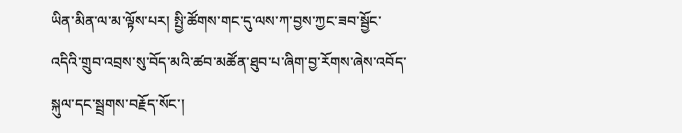ཡིན་མིན་ལ་མ་ལྟོས་པར། སྤྱི་ཚོགས་གང་དུ་ལས་ཀ་བྱས་ཀྱང་ཟབ་སྦྱོང་འདིའི་གྲུབ་འབྲས་སུ་བོད་མའི་ཚབ་མཚོན་ཐུབ་པ་ཞིག་བྱ་རོགས་ཞེས་འབོད་སྐུལ་དང་སྦྲགས་བརྗོད་སོང་།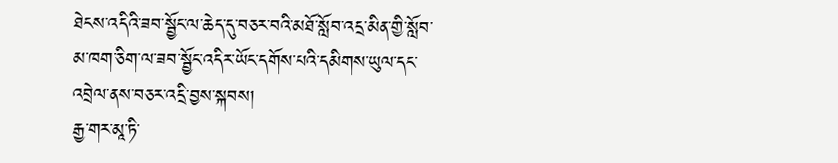ཐེངས་འདིའི་ཟབ་སྦྱོང་ལ་ཆེད་དུ་བཅར་བའི་མཐོ་སློབ་འདྲ་མིན་གྱི་སློབ་མ་ཁག་ཅིག་ལ་ཟབ་སྦྱོང་འདིར་ཡོང་དགོས་པའི་དམིགས་ཡུལ་དང་འབྲེལ་ནས་བཅར་འདྲི་བྱས་སྐབས།
རྒྱ་གར་མཱ་ཏི་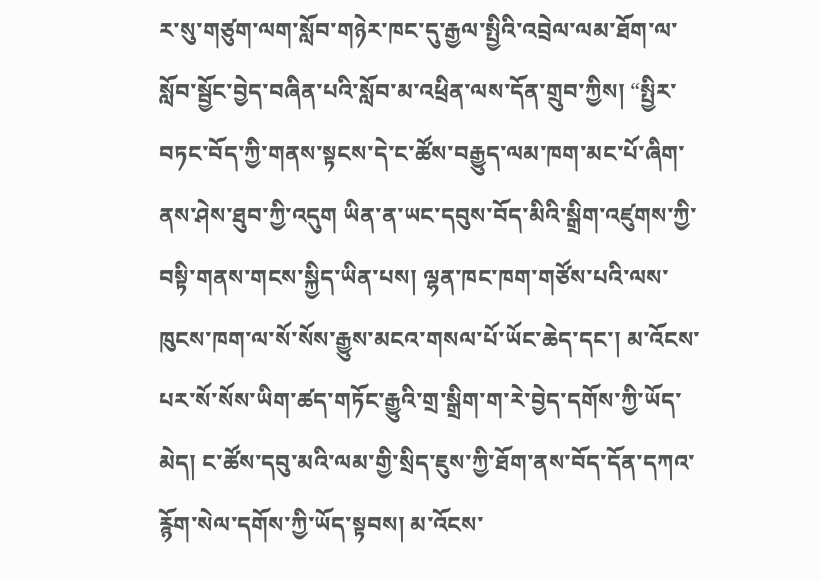ར་སུ་གཙུག་ལག་སློབ་གཉེར་ཁང་དུ་རྒྱལ་སྤྱིའི་འབྲེལ་ལམ་ཐོག་ལ་སློབ་སྦྱོང་བྱེད་བཞིན་པའི་སློབ་མ་འཕྲིན་ལས་དོན་གྲུབ་ཀྱིས། “སྤྱིར་བཏང་བོད་ཀྱི་གནས་སྟངས་དེ་ང་ཚོས་བརྒྱུད་ལམ་ཁག་མང་པོ་ཞིག་ནས་ཤེས་ཐུབ་ཀྱི་འདུག ཡིན་ན་ཡང་དབུས་བོད་མིའི་སྒྲིག་འཛུགས་ཀྱི་བསྟི་གནས་གངས་སྐྱིད་ཡིན་པས། ལྷན་ཁང་ཁག་གཙོས་པའི་ལས་ཁུངས་ཁག་ལ་སོ་སོས་རྒྱུས་མངའ་གསལ་པོ་ཡོང་ཆེད་དང་། མ་འོངས་པར་སོ་སོས་ཡིག་ཚད་གཏོང་རྒྱུའི་གྲ་སྒྲིག་ག་རེ་བྱེད་དགོས་ཀྱི་ཡོད་མེད། ང་ཚོས་དབུ་མའི་ལམ་གྱི་སྲིད་ཇུས་ཀྱི་ཐོག་ནས་བོད་དོན་དཀའ་རྙོག་སེལ་དགོས་ཀྱི་ཡོད་སྟབས། མ་འོངས་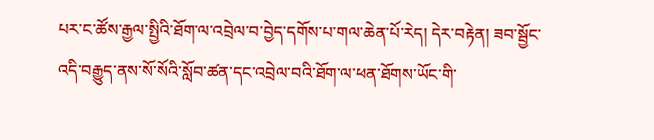པར་ང་ཚོས་རྒྱལ་སྤྱིའི་ཐོག་ལ་འབྲེལ་བ་བྱེད་དགོས་པ་གལ་ཆེན་པོ་རེད། དེར་བརྟེན། ཟབ་སྦྱོང་འདི་བརྒྱུད་ནས་སོ་སོའི་སློབ་ཚན་དང་འབྲེལ་བའི་ཐོག་ལ་ཕན་ཐོགས་ཡོང་གི་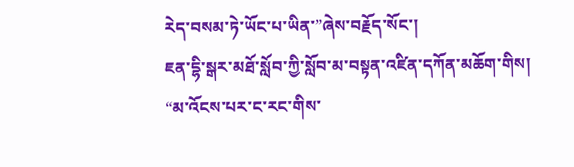རེད་བསམ་ཏེ་ཡོང་པ་ཡིན་”ཞེས་བརྗོད་སོང་།
ཇན་དྷི་སྒར་མཐོ་སློབ་ཀྱི་སློབ་མ་བསྟན་འཛིན་དཀོན་མཆོག་གིས། “མ་འོངས་པར་ང་རང་གིས་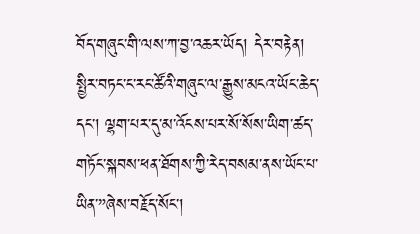བོད་གཞུང་གི་ལས་ཀ་བྱ་འཆར་ཡོད། དེར་བརྟེན། སྤྱིར་བཏང་ང་རང་ཚོའི་གཞུང་ལ་རྒྱུས་མངའ་ཡོང་ཆེད་དང་། ལྷག་པར་དུ་མ་འོངས་པར་སོ་སོས་ཡིག་ཚད་གཏོང་སྐབས་ཕན་ཐོགས་ཀྱི་རེད་བསམ་ནས་ཡོང་པ་ཡིན་”ཞེས་བརྗོད་སོང་།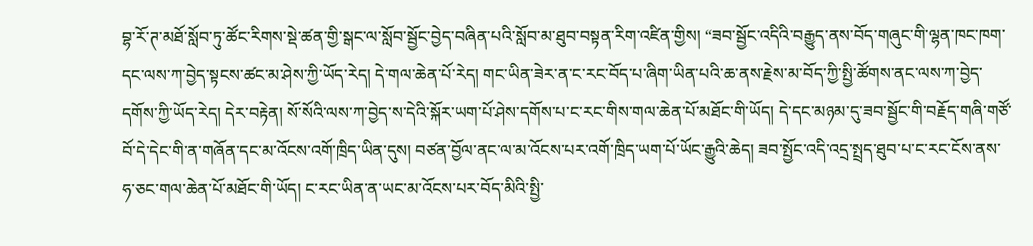བྷ་རོ་ཊ་མཐོ་སློབ་ཏུ་ཚོང་རིགས་སྡེ་ཚན་གྱི་སྒང་ལ་སློབ་སྦྱོང་བྱེད་བཞིན་པའི་སློབ་མ་ཐུབ་བསྟན་རིག་འཛིན་གྱིས། “ཟབ་སྦྱོང་འདིའི་བརྒྱུད་ནས་བོད་གཞུང་གི་ལྷན་ཁང་ཁག་དང་ལས་ཀ་བྱེད་སྟངས་ཚང་མ་ཤེས་ཀྱི་ཡོད་རེད། དེ་གལ་ཆེན་པོ་རེད། གང་ཡིན་ཟེར་ན་ང་རང་བོད་པ་ཞིག་ཡིན་པའི་ཆ་ནས་རྗེས་མ་བོད་ཀྱི་སྤྱི་ཚོགས་ནང་ལས་ཀ་བྱེད་དགོས་ཀྱི་ཡོད་རེད། དེར་བརྟེན། སོ་སོའི་ལས་ཀ་བྱེད་ས་དེའི་སྐོར་ཡག་པོ་ཤེས་དགོས་པ་ང་རང་གིས་གལ་ཆེན་པོ་མཐོང་གི་ཡོད། དེ་དང་མཉམ་དུ་ཟབ་སྦྱོང་གི་བརྗོད་གཞི་གཙོ་བོ་དེ་དེང་གི་ན་གཞོན་དང་མ་འོངས་འགོ་ཁྲིད་ཡིན་དུས། བཙན་བྱོལ་ནང་ལ་མ་འོངས་པར་འགོ་ཁྲིད་ཡག་པོ་ཡོང་རྒྱུའི་ཆེད། ཟབ་སྤྱོང་འདི་འདྲ་སྤྲད་ཐུབ་པ་ང་རང་ངོས་ནས་ཧ་ཅང་གལ་ཆེན་པོ་མཐོང་གི་ཡོད། ང་རང་ཡིན་ན་ཡང་མ་འོངས་པར་བོད་མིའི་སྤྱི་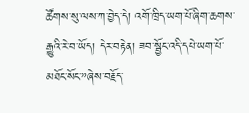ཚོགས་སུ་ལས་ཀ་བྱེད་དེ། འགོ་ཁྲིད་ཡག་པོ་ཞིག་ཆགས་རྒྱུའི་རེ་བ་ཡོད། དེར་བརྟེན། ཟབ་སྦྱོང་འདི་དཔེ་ཡག་པོ་མཐོང་སོང་”ཞེས་བརྗོད་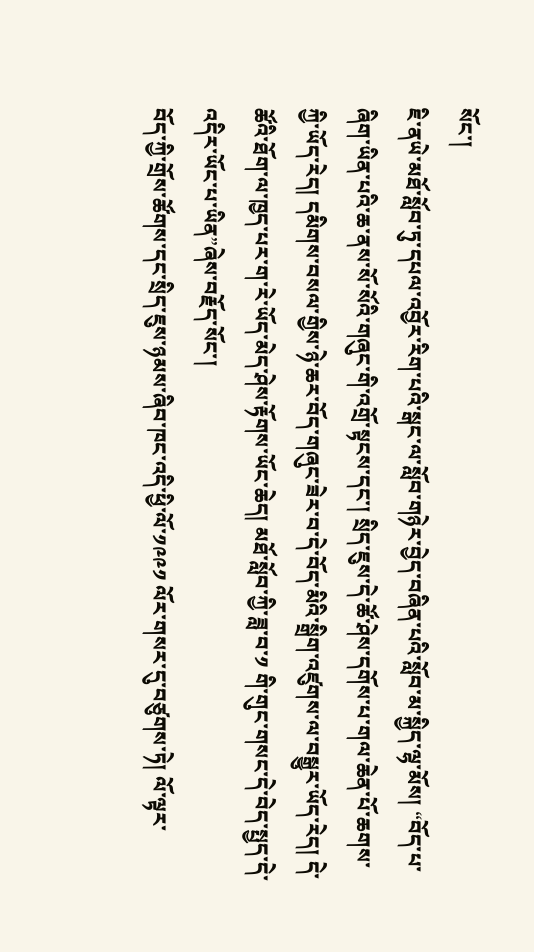སོང་།
ཇི་ནཡེ་མཐོ་སློབ་ཏུ་དཔལ་འབྱོར་རིག་པའི་སྒང་ལ་སློབ་གཉེར་བྱེད་བཞིན་པའི་སློབ་མ་སྐྱིད་ལྷ་མོས། “བོད་པ་ཞིག་ཡིན་པའི་ཆ་ནས་སོ་སོའི་གཞུང་གི་འགྲོ་སྟངས་དང་། སྲིད་ཇུས་དེ་ཚོ་ཤེས་དགོས་པ་གལ་ཆེན་པོ་ཆགས་ཀྱི་ཡོད་རེད། དམིགས་བསལ་གྱིས་ཉེ་ཆར་བོད་གཞུང་ཟེར་བ་དེ་བོད་མིའི་སྒྲིག་འཛུགས་ལ་བསྒྱུར་ཡོད་རེད། དེ་ཚོའི་ཐོག་ལ་ཁྱད་པར་ག་རེ་ཡོད་མེད་ཤེས་རྟོགས་ཡོང་ཆེད། མཐོ་སློབ་ཀྱི་ཟླ་བ་༡ གི་གུང་གསང་དེ་བེད་སྤྱད་དེ་འདིར་ཡོང་པ་ཡིན”ཞེས་བརྗོད་སོང་།
བོད་ཀྱི་གྲོས་ཚོགས་དང་སྲིད་ཇུས་ཉམས་ཞིབ་ཁང་འདི་ཕྱི་ལོ་༡༩༩༡ ལོར་གསར་དུ་བཙུགས་ཏེ། ལོ་ལྟར་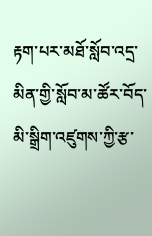རྟག་པར་མཐོ་སློབ་འདྲ་མིན་གྱི་སློབ་མ་ཚོར་བོད་མི་སྒྲིག་འཛུགས་ཀྱི་རྩ་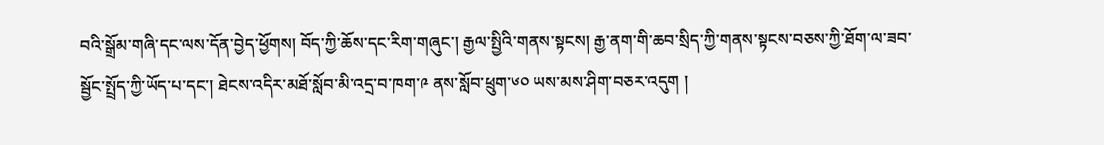བའི་སྒྲོམ་གཞི་དང་ལས་དོན་བྱེད་ཕྱོགས། བོད་ཀྱི་ཆོས་དང་རིག་གཞུང་། རྒྱལ་སྤྱིའི་གནས་སྟངས། རྒྱ་ནག་གི་ཆབ་སྲིད་ཀྱི་གནས་སྟངས་བཅས་ཀྱི་ཐོག་ལ་ཟབ་སྦྱོང་སྤྲོད་ཀྱི་ཡོད་པ་དང་། ཐེངས་འདིར་མཐོ་སློབ་མི་འདྲ་བ་ཁག་༩ ནས་སློབ་ཕྲུག་༦༠ ཡས་མས་ཤིག་བཅར་འདུག །